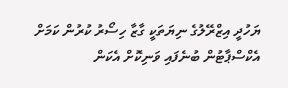ޔަހުދީ އިޒްރޭލުގެ ނިޔަތަކީ ގާޒާ ހިސޯރު ކުރުން ކަމަށް އެކްސްޕާޓުން ބުނެފައި ވަނިކޮށް އެކަން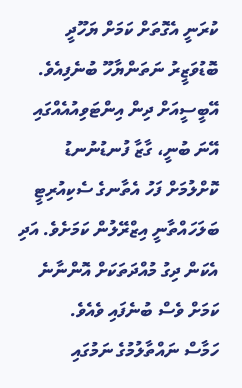ކުރަނީ އެގޮތަށް ކަމަށް ޔަހޫދީ ބޮޑުވަޒީރު ނަތަންޔާހޫ ބުނެފިއެވެ.
އޭބީސީއަށް ދިން އިންޓަވިއުއެއްގައި އޭނަ ބުނީ، ގާޒާ ފުނޑުނުނޑު ކޮށްލުމަށް ފަހު އެތާނގެ ސެކިއުރިޓީ ބަލަހައްތާނީ އިޒްރޭލުން ކަމަށެވެ. އަދި އެކަން ދިގު މުއްދަތަކަށް އޮންނާނެ ކަމަށް ވެސް ބުނެފައި ވެއެވެ.
ހަމާސް ނައްތާލުމުގެ ނަމުގައި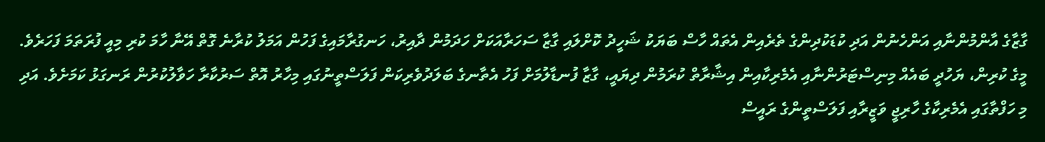ގާޒާގެ އާންމުންނާއި އަންހެނުން އަދި ކުޑަކުދިންގެ ތެރެއިން އެތައް ހާސް ބަޔަކު ޝަހީދު ކޮށްލައި ގާޒާ ސަހަރާއަކަށް ހަދަމުން ދާއިރު، ހަނގުރާމައިގެ ފަހުން އަމަލު ކުރާނެ ގޮތް އޭނާ ހާމަ ކުރި މިއީ ފުރަތަމަ ފަހަރެވެ.
މީގެ ކުރިން، ޔަހުދީ ބައެއް މިނިސްޓަރުންނާއި އެމެރިކާއިން އިޝާރާތް ކުރަމުން ދިޔައީ، ގާޒާ ފުނޑާލުމަށް ފަހު އެތާނގެ ބަލަދުވެރިކަން ފަލަސްތީނުގައި މިހާރު އޮތް ސަރުކާރާ ހަވާލުކުރުން ރަނގަޅު ކަމަށެވެ. އަދި މި ހަފްތާގައި އެމެރިކާގެ ހާރިޖީ ވަޒީރާއި ފަލަސްތީންގެ ރައީސް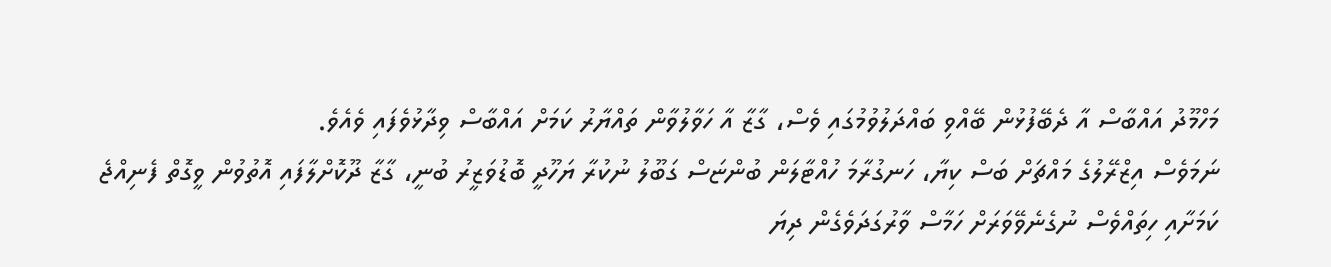މަހްމޫދު އައްބާސް އާ ދެބޭފުޅުން ބޭއްވި ބައްދަލުވުމުގައި ވެސް، ގާޒާ އާ ހަވާލުވާން ތައްޔާރު ކަމަށް އައްބާސް ވިދާޅުވެފައި ވެއެވެ.
ނަމަވެސް އިޒްރޭލުގެ މައްޗަށް ބަސް ކިޔާ، ހަނގުރާމަ ހުއްޓާލަން ބުންޏަސް ގަބޫލު ނުކުރާ ޔަހޫދީ ބޮޑުވަޒީރު ބުނީ، ގާޒާ ދޫކޮށްލާފައި އޮތުވުން ވީގޮތް ފެނިއްޖެ ކަމަށާއި ހިތައްވެސް ނުގެނެވޭވަރަށް ހަމާސް ވާރުގަދަވެގެން ދިޔަ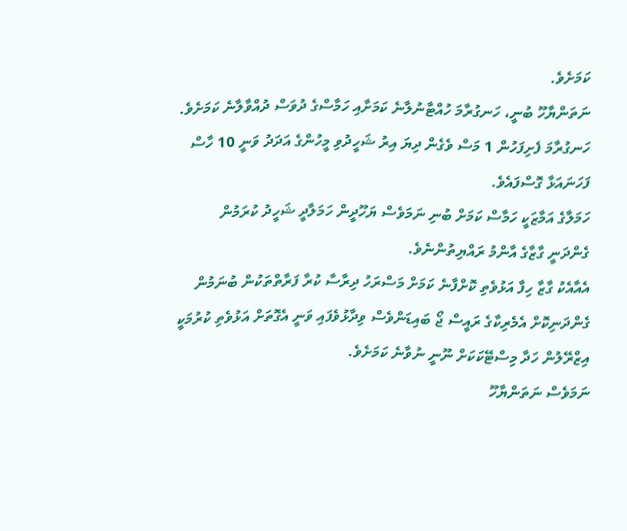ކަމަށެވެ.
ނަތަންޔާހޫ ބުނީ، ހަނގުރާމަ ހުއްޓާނުލާނެ ކަމަށާއި ހަމާސްގެ ދުވަސް ދުއްވާލާނެ ކަމަށެވެ. ހަނގުރާމަ ފެށިފަހުން 1 މަސް ވެގެން ދިޔަ އިރު ޝަހީދުވި މީހުންގެ އަދަދު ވަނީ 10 ހާސް ފަހަނައަޅާ ގޮސްފައެވެ.
ހަމަލާގެ އަމާޒަކީ ހަމާސް ކަމަށް ބުނި ނަމަވެސް ޔަހޫދީން ހަމަލާދީ ޝަހީދު ކުރަމުން ގެންދަނީ ގާޒާގެ އާންމު ރައްޔިތުންނެވެ.
އެއާއެކު ގާޒާ ހިފާ އަޅުވެތި ކޮށްފާނެ ކަމަށް މަސްރަހު ދިރާސާ ކުރާ ފަރާތްތަކުން ބުނަމުން ގެންދަނިކޮށް އެމެރިކާގެ ރައީސް ޖޯ ބައިޑަންވެސް ވިދާޅުވެފައި ވަނީ އެގޮތަށް އަޅުވެތި ކުރުމަކީ އިޒްރޭލުން ހަދާ މިސްޓޭކަކަށް ނޫނީ ނުވާނެ ކަމަށެވެ.
ނަމަވެސް ނަތަންޔާހޫ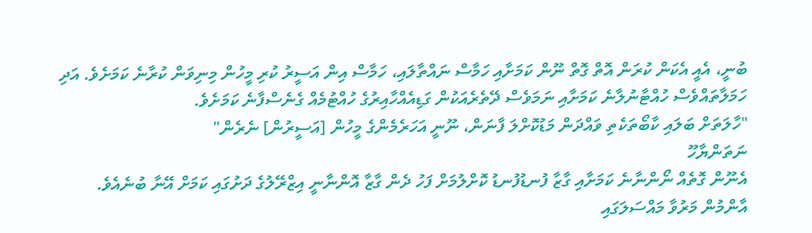ބުނީ، އެއީ އެކަން ކުރަން އޮތް ގޮތް ނޫން ކަމަށާއި ހަމާސް ނައްތާލައި، ހަމާސް އިން އަސީރު ކުރި މީހުން މިނިވަން ކުރާނެ ކަމަށެވެ. އަދި ހަމަލާތައްވެސް ހުއްޓާނުލާނެ ކަމަށާއި ނަމަވެސް ދޭތެރެއަކުން ގަޑިއެއްހާއިރުގެ ހުއްޓުމެއް ގެނެސްފާނެ ކަމަށެވެ.
"ހާލަތަށް ބަލައި ކާބޯތަކެތި ވައްދަން މަޑުކޮށްލަ ފާނަން، ނޫނީ އަހަރެމެންގެ މީހުން [އަސީރުން] ނެރެން"
ނަތަންޔާހޫ
އެނޫން ގޮތެއް ނޯންނާނެ ކަމަށާއި ގާޒާ ފުނޑުފުނޑު ކޮށްލުމަށް ފަހު ދެން ގާޒާ އޮންނާނީ އިޒްރޭލުގެ ދަށުގައި ކަމަށް އޭނާ ބުނެއެވެ.
އާންމުން މަރުވާ މައްސަލަގައި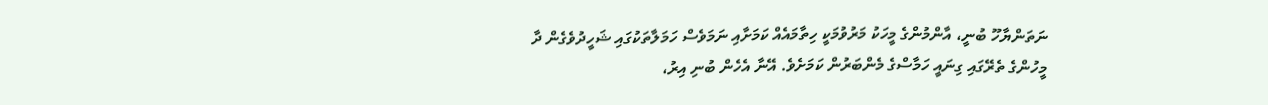ނަތަންޔާހޫ ބުނީ، އާންމުންގެ މީހަކު މަރުވުމަކީ ހިތާމައެއް ކަމަށާއި ނަމަވެސް ހަމަލާތަކުގައި ޝަހީދުވެގެން ދާ މީހުންގެ ތެރޭގައި ގިނައީ ހަމާސްގެ މެންބަރުން ކަމަށެވެ. އޭނާ އެހެން ބުނި އިރު،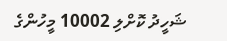ޝަހީދު ކޮށްލި 10002 މީހުންގެ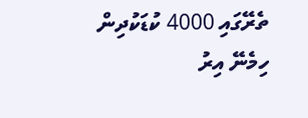ތެރޭގައި 4000 ކުޑަކުދިން ހިމެނޭ އިރު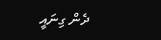ދެން ގިނައީ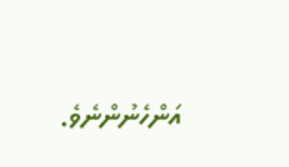އަންހެނުންނެވެ.